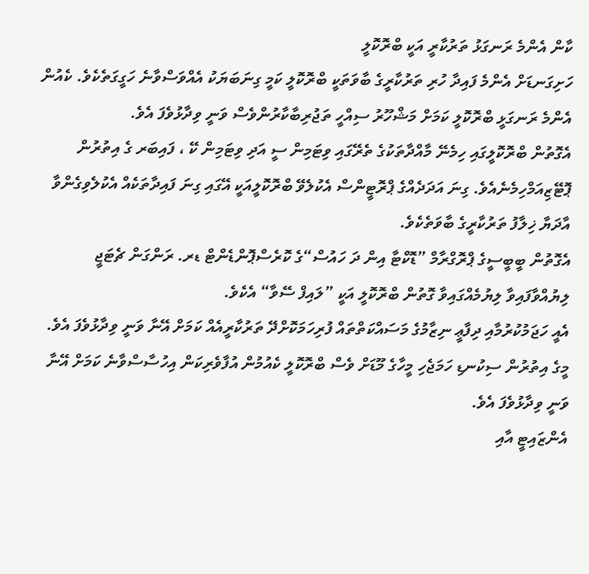ކާން އެންމެ ރަނގަޅު ތަރުކާރީ އަކީ ބްރޮކޮލީ
ހަށިގަނޑަށް އެންމެ ފައިދާ ހުރި ތަރުކާރީގެ ބާވަތަކީ ބްރޮކޮލީ ކަމީ ގިނަބަޔަކު އެއްވަސްވާނެ ހަގީގަތެކެވެ. ކެއުން އެންމެ ރަނގަޅީ ބްރޮކޮލީ ކަމަށް މަޝްހޫރު ސިއްހީ ތަޖުރިބާކާރުންވެސް ވަނީ ވިދާޅުވެފަ އެވެ.
އެގޮތުން ބްރޮކޮލީގައި ހިމެނޭ މާއްދާތަކުގެ ތެރޭގައި ވިޓަމިން ސީ އަދި ވިޓަމިން ކޭ ، ފައިބަރ ގެ އިތުރުން ޕޮޓޭޒިއަމްހިމެނެއެވެ. ގިނަ އަދަދެއްގެ ޕްރޮޓީންސް އެކުލެވޭ ބްރޮކޮލީއަކީ އޭގައި ގިނަ ފައިދާތަކެއް އެކުލެވިގެންވާ އާދަޔާ ޚިލާފު ތަރުކާރީގެ ބާވަތެކެވެ.
އެގޮތުން ބީބީސީގެ ޕްރޮގްރާމް ”ޑޮކްޓާ އިން ދަ ހައުސް“ގެ ކޮރެސްޕޮންޑެންޓް ޑރ. ރަންގަން ޗެޓަޖީ ލިޔުއްވާފައިވާ ލިޔުމެއްގައިވާ ގޮތުން ބްރޮކޮލީ އަކީ ”ލައިފް ސޭވާ“ އެކެވެ.
އެއީ ހަޖަމުކުރުމާއި ދިފާޢީ ނިޒާމުގެ މަސައްކަތްތައް ފުރިހަމަކޮށްދޭ ތަރުކާރީއެއް ކަމަށް އޭނާ ވަނީ ވިދާޅުވެފަ އެވެ. މީގެ އިތުރުން ސިކުނޑި ހަމަޖެހި މީހާގެ މޫޑަށް ވެސް ބްރޮކޮލީ ކެއުމުން އުފާވެރިކަން އިހުސާސްވާނެ ކަމަށް އޭނާ ވަނީ ވިދާޅުވެފަ އެވެ.
އެންޒައިޓީ އާއި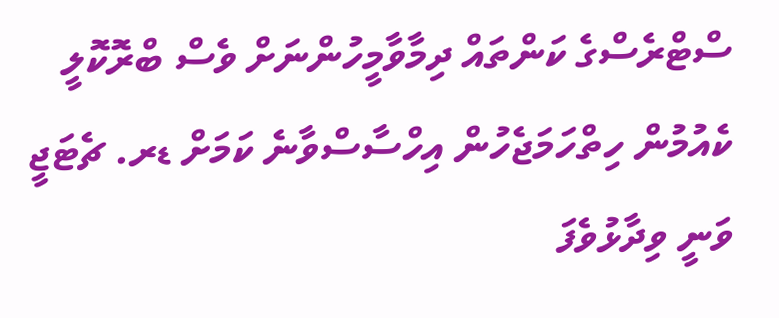ސްޓްރެސްގެ ކަންތައް ދިމާވާމީހުންނަށް ވެސް ބްރޮކޮލީ ކެއުމުން ހިތްހަމަޖެހުން އިހްސާސްވާނެ ކަމަށް ޑރ. ޗެޓަޖީ ވަނީ ވިދާޅުވެފަ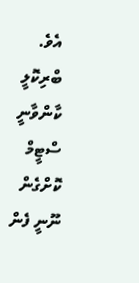އެވެ.
ބްރިކޮލީ ކާންވާނީ ސްޓީމް ކޮށްގެން ނޫނީ ފެން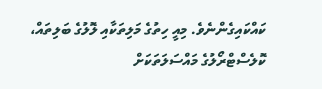ކައްކައިގެންނެވެ. މިއީ ހިތުގެ މަލިތަކާއި ލޮލުގެ ބަލިތައް، ކޮލެސްޓްރޯލުގެ މައްސަލަތަކަށް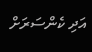އަދި ކެންސަރަށް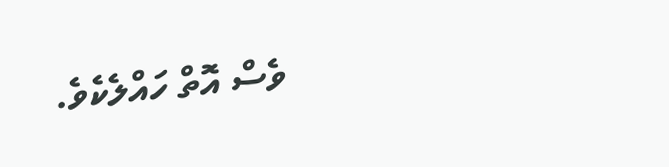ވެސް އޮތް ހައްލެކެވެ.